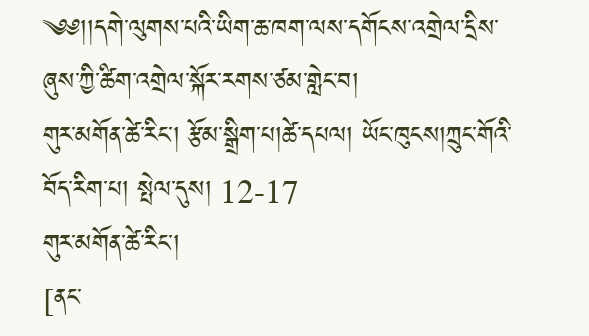༄༅།།དགེ་ལུགས་པའི་ཡིག་ཆ་ཁག་ལས་དགོངས་འགྲེལ་དྲིས་ཞུས་ཀྱི་ཚིག་འགྲེལ་སྐོར་རགས་ཙམ་གླེང་བ།
གུར་མགོན་ཚེ་རིང་། རྩོམ་སྒྲིག་པ།ཚེ་དཔལ། ཡོང་ཁུངས།ཀྲུང་གོའི་བོད་རིག་པ། སྤེལ་དུས། 12-17
གུར་མགོན་ཚེ་རིང་།
[ནང་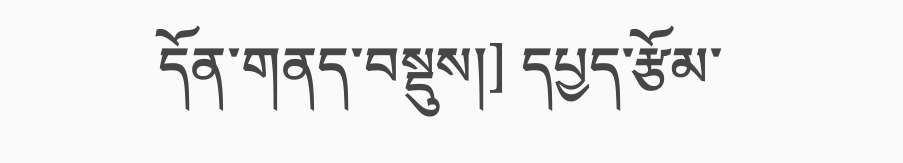དོན་གནད་བསྡུས།] དཔྱད་རྩོམ་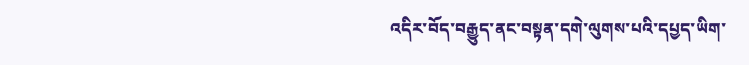འདིར་བོད་བརྒྱུད་ནང་བསྟན་དགེ་ལུགས་པའི་དཔྱད་ཡིག་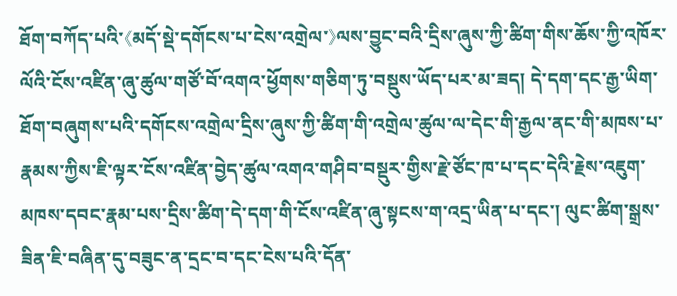ཐོག་བཀོད་པའི་《མདོ་སྡེ་དགོངས་པ་ངེས་འགྲེལ་》ལས་བྱུང་བའི་དྲིས་ཞུས་ཀྱི་ཚིག་གིས་ཆོས་ཀྱི་འཁོར་ལོའི་ངོས་འཛིན་ཞུ་ཚུལ་གཙོ་བོ་འགའ་ཕྱོགས་གཅིག་ཏུ་བསྡུས་ཡོད་པར་མ་ཟད། དེ་དག་དང་རྒྱ་ཡིག་ཐོག་བཞུགས་པའི་དགོངས་འགྲེལ་དྲིས་ཞུས་ཀྱི་ཚིག་གི་འགྲེལ་ཚུལ་ལ་དེང་གི་རྒྱལ་ནང་གི་མཁས་པ་རྣམས་ཀྱིས་ཇི་ལྟར་ངོས་འཛིན་བྱེད་ཚུལ་འགའ་གཤིབ་བསྡུར་གྱིས་རྗེ་ཙོང་ཁ་པ་དང་དེའི་རྗེས་འཇུག་མཁས་དབང་རྣམ་པས་དྲིས་ཚིག་དེ་དག་གི་ངོས་འཛིན་ཞུ་སྟངས་ག་འདྲ་ཡིན་པ་དང་། ལུང་ཚིག་སྒྲས་ཟིན་ཇི་བཞིན་དུ་བཟུང་ན་དྲང་བ་དང་ངེས་པའི་དོན་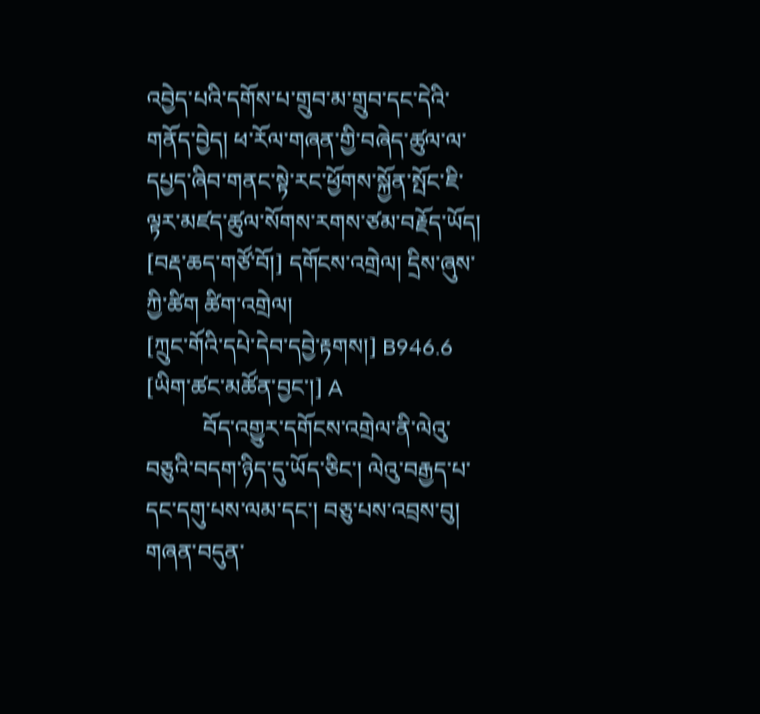འབྱེད་པའི་དགོས་པ་གྲུབ་མ་གྲུབ་དང་དེའི་གནོད་བྱེད། ཕ་རོལ་གཞན་གྱི་བཞེད་ཚུལ་ལ་དཔྱད་ཞིབ་གནང་སྟེ་རང་ཕྱོགས་སྐྱོན་སྤོང་ཇི་ལྟར་མཛད་ཚུལ་སོགས་རགས་ཙམ་བརྗོད་ཡོད།
[བརྡ་ཆད་གཙོ་བོ།] དགོངས་འགྲེལ། དྲིས་ཞུས་ཀྱི་ཚིག ཚིག་འགྲེལ།
[ཀྲུང་གོའི་དཔེ་དེབ་དབྱེ་རྟགས།] B946.6
[ཡིག་ཚང་མཚོན་བྱང་།] A
          བོད་འགྱུར་དགོངས་འགྲེལ་ནི་ལེའུ་བཅུའི་བདག་ཉིད་དུ་ཡོད་ཅིང་། ལེའུ་བརྒྱད་པ་དང་དགུ་པས་ལམ་དང་། བཅུ་པས་འབྲས་བུ། གཞན་བདུན་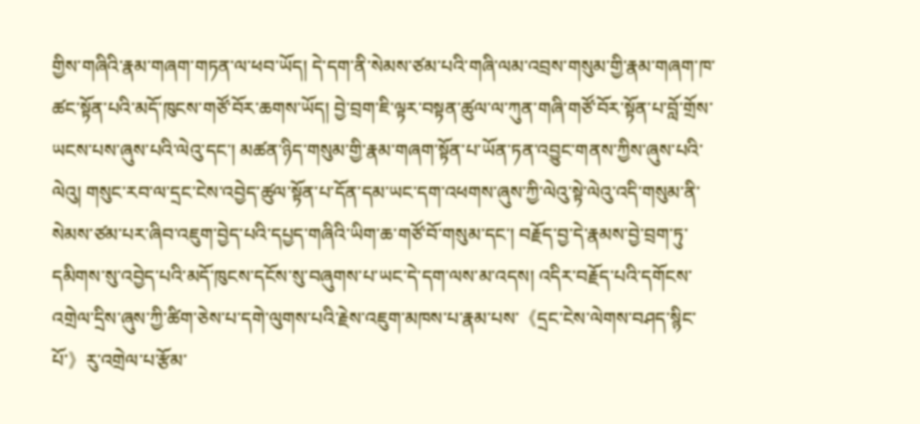གྱིས་གཞིའི་རྣམ་གཞག་གཏན་ལ་ཕབ་ཡོད། དེ་དག་ནི་སེམས་ཙམ་པའི་གཞི་ལམ་འབྲས་གསུམ་གྱི་རྣམ་གཞག་ཁ་ཚང་སྟོན་པའི་མདོ་ཁུངས་གཙོ་བོར་ཆགས་ཡོད། བྱེ་བྲག་ཇི་ལྟར་བསྟན་ཚུལ་ལ་ཀུན་གཞི་གཙོ་བོར་སྟོན་པ་བློ་གྲོས་ཡངས་པས་ཞུས་པའི་ལེའུ་དང་། མཚན་ཉིད་གསུམ་གྱི་རྣམ་གཞག་སྟོན་པ་ཡོན་ཏན་འབྱུང་གནས་ཀྱིས་ཞུས་པའི་ལེའུ། གསུང་རབ་ལ་དྲང་ངེས་འབྱེད་ཚུལ་སྟོན་པ་དོན་དམ་ཡང་དག་འཕགས་ཞུས་ཀྱི་ལེའུ་སྟེ་ལེའུ་འདི་གསུམ་ནི་སེམས་ཙམ་པར་ཞིབ་འཇུག་བྱེད་པའི་དཔྱད་གཞིའི་ཡིག་ཆ་གཙོ་བོ་གསུམ་དང་། བརྗོད་བྱ་དེ་རྣམས་བྱེ་བྲག་ཏུ་དམིགས་སུ་འབྱེད་པའི་མདོ་ཁུངས་དངོས་སུ་བཞུགས་པ་ཡང་དེ་དག་ལས་མ་འདས། འདིར་བརྗོད་པའི་དགོངས་འགྲེལ་དྲིས་ཞུས་ཀྱི་ཚིག་ཅེས་པ་དགེ་ལུགས་པའི་རྗེས་འཇུག་མཁས་པ་རྣམ་པས་《དྲང་ངེས་ལེགས་བཤད་སྙིང་པོ་》རུ་འགྲེལ་པ་རྩོམ་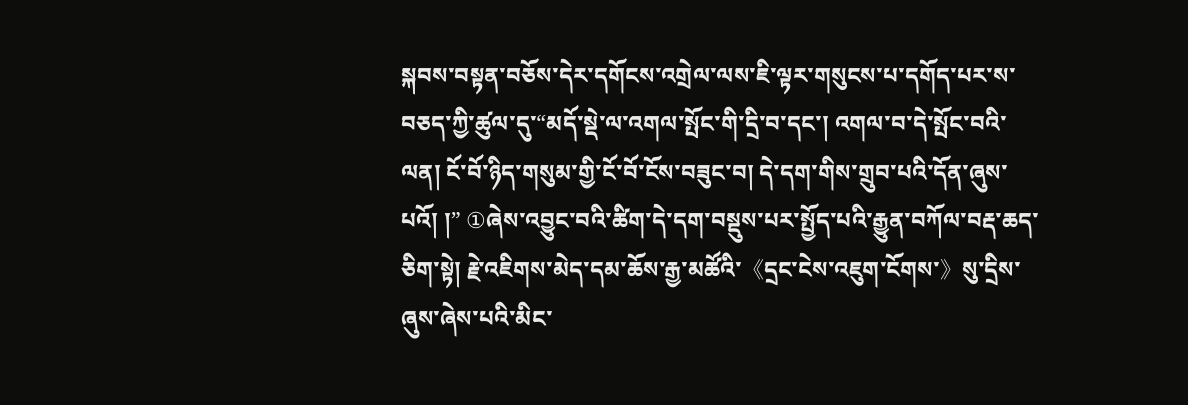སྐབས་བསྟན་བཅོས་དེར་དགོངས་འགྲེལ་ལས་ཇི་ལྟར་གསུངས་པ་དགོད་པར་ས་བཅད་ཀྱི་ཚུལ་དུ་“མདོ་སྡེ་ལ་འགལ་སྤོང་གི་དྲི་བ་དང་། འགལ་བ་དེ་སྤོང་བའི་ལན། ངོ་བོ་ཉིད་གསུམ་གྱི་ངོ་བོ་ངོས་བཟུང་བ། དེ་དག་གིས་གྲུབ་པའི་དོན་ཞུས་པའོ། །” ①ཞེས་འབྱུང་བའི་ཚིག་དེ་དག་བསྡུས་པར་སྤྱོད་པའི་རྒྱུན་བཀོལ་བརྡ་ཆད་ཅིག་སྟེ། རྗེ་འཇིགས་མེད་དམ་ཆོས་རྒྱ་མཚོའི་《དྲང་ངེས་འཇུག་ངོགས་》སུ་དྲིས་ཞུས་ཞེས་པའི་མིང་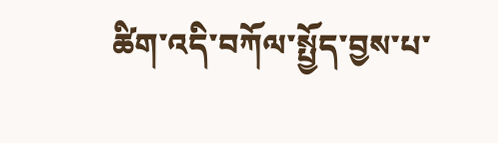ཚིག་འདི་བཀོལ་སྤྱོད་བྱས་པ་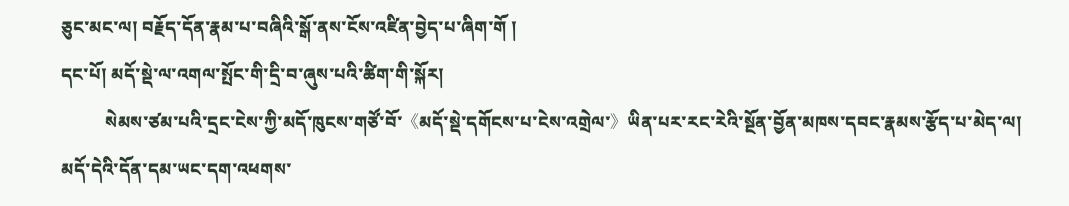ཅུང་མང་ལ། བརྗོད་དོན་རྣམ་པ་བཞིའི་སྒོ་ནས་ངོས་འཛིན་བྱེད་པ་ཞིག་གོ །
དང་པོ། མདོ་སྡེ་ལ་འགལ་སྤོང་གི་དྲི་བ་ཞུས་པའི་ཚིག་གི་སྐོར།
          སེམས་ཙམ་པའི་དྲང་ངེས་ཀྱི་མདོ་ཁུངས་གཙོ་བོ་《མདོ་སྡེ་དགོངས་པ་ངེས་འགྲེལ་》ཡིན་པར་རང་རེའི་སྔོན་བྱོན་མཁས་དབང་རྣམས་རྩོད་པ་མེད་ལ། མདོ་དེའི་དོན་དམ་ཡང་དག་འཕགས་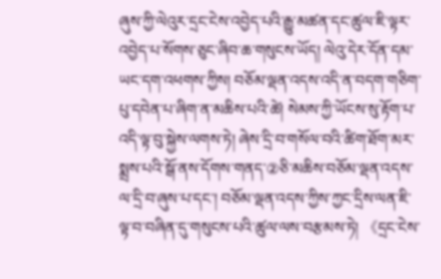ཞུས་ཀྱི་ལེའུར་དྲང་ངེས་འབྱེད་པའི་རྒྱུ་མཚན་དང་ཚུལ་ཇི་ལྟར་འབྱེད་པ་སོགས་ཅུང་ཞིབ་ཆ་གསུངས་ཡོད། ལེའུ་དེར་དོན་དམ་ཡང་དག་འཕགས་ཀྱིས། བཅོམ་ལྡན་འདས་འདི་ན་བདག་གཅིག་པུ་དབེན་པ་ཞིག་ན་མཆིས་པའི་ཚེ། སེམས་ཀྱི་ཡོངས་སུ་རྟོག་པ་འདི་ལྟ་བུ་སྐྱེས་ལགས་ཏེ། ཞེས་དྲི་བ་གསོལ་བའི་ཚིག་ཐོག་མར་སྨྲས་པའི་སྒོ་ནས་དོགས་གནད་②ཅི་མཆིས་བཅོམ་ལྡན་འདས་ལ་དྲི་བ་ཞུས་པ་དང་། བཅོམ་ལྡན་འདས་ཀྱིས་ཀྱང་དྲིས་ལན་ཇི་ལྟ་བ་བཞིན་དུ་གསུངས་པའི་ཚུལ་ལས་བརྩམས་ཏེ། 《དྲང་ངེས་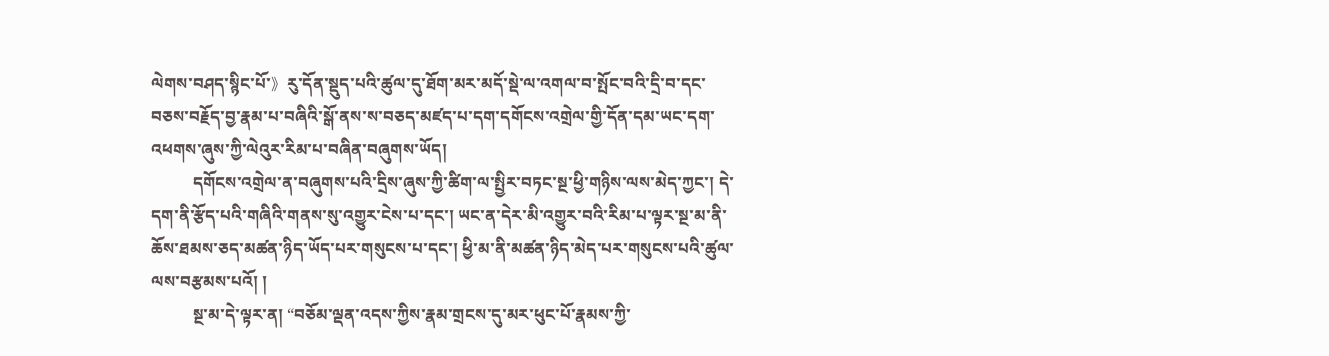ལེགས་བཤད་སྙིང་པོ་》རུ་དོན་སྡུད་པའི་ཚུལ་དུ་ཐོག་མར་མདོ་སྡེ་ལ་འགལ་བ་སྤོང་བའི་དྲི་བ་དང་བཅས་བརྗོད་བྱ་རྣམ་པ་བཞིའི་སྒོ་ནས་ས་བཅད་མཛད་པ་དག་དགོངས་འགྲེལ་གྱི་དོན་དམ་ཡང་དག་འཕགས་ཞུས་ཀྱི་ལེའུར་རིམ་པ་བཞིན་བཞུགས་ཡོད།
          དགོངས་འགྲེལ་ན་བཞུགས་པའི་དྲིས་ཞུས་ཀྱི་ཚིག་ལ་སྤྱིར་བཏང་སྔ་ཕྱི་གཉིས་ལས་མེད་ཀྱང་། དེ་དག་ནི་རྩོད་པའི་གཞིའི་གནས་སུ་འགྱུར་ངེས་པ་དང་། ཡང་ན་དེར་མི་འགྱུར་བའི་རིམ་པ་ལྟར་སྔ་མ་ནི་ཆོས་ཐམས་ཅད་མཚན་ཉིད་ཡོད་པར་གསུངས་པ་དང་། ཕྱི་མ་ནི་མཚན་ཉིད་མེད་པར་གསུངས་པའི་ཚུལ་ལས་བརྩམས་པའོ། །
          སྔ་མ་དེ་ལྟར་ན། “བཅོམ་ལྡན་འདས་ཀྱིས་རྣམ་གྲངས་དུ་མར་ཕུང་པོ་རྣམས་ཀྱི་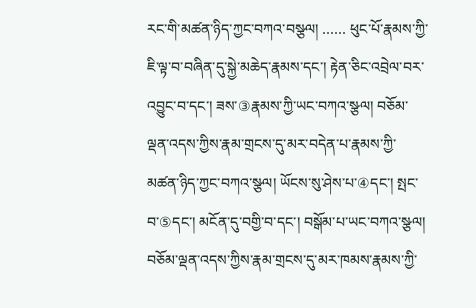རང་གི་མཚན་ཉིད་ཀྱང་བཀའ་བསྩལ། …… ཕུང་པོ་རྣམས་ཀྱི་ཇི་ལྟ་བ་བཞིན་དུ་སྐྱེ་མཆེད་རྣམས་དང་། རྟེན་ཅིང་འབྲེལ་བར་འབྱུང་བ་དང་། ཟས་③རྣམས་ཀྱི་ཡང་བཀའ་སྩལ། བཅོམ་ལྡན་འདས་ཀྱིས་རྣམ་གྲངས་དུ་མར་བདེན་པ་རྣམས་ཀྱི་མཚན་ཉིད་ཀྱང་བཀའ་སྩལ། ཡོངས་སུ་ཤེས་པ་④དང་། སྤང་བ་⑤དང་། མངོན་དུ་བགྱི་བ་དང་། བསྒོམ་པ་ཡང་བཀའ་སྩལ། བཅོམ་ལྡན་འདས་ཀྱིས་རྣམ་གྲངས་དུ་མར་ཁམས་རྣམས་ཀྱི་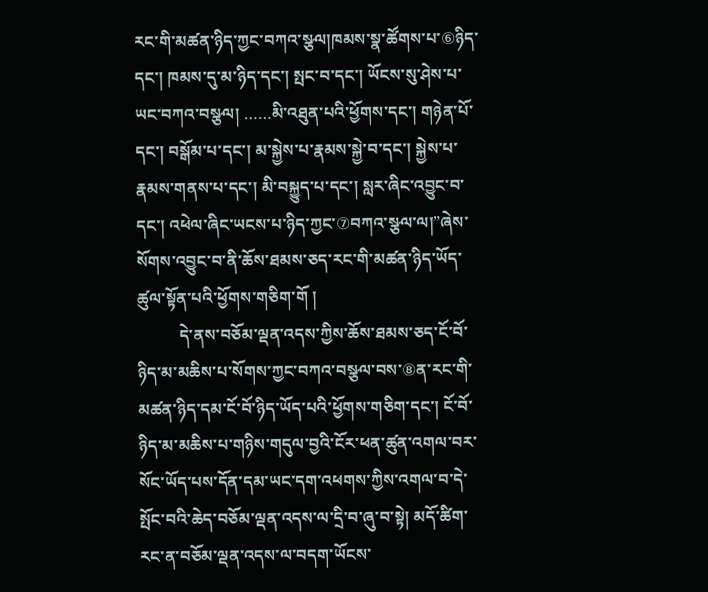རང་གི་མཚན་ཉིད་ཀྱང་བཀའ་སྩལ།ཁམས་སྣ་ཚོགས་པ་⑥ཉིད་དང་། ཁམས་དུ་མ་ཉིད་དང་། སྤང་བ་དང་། ཡོངས་སུ་ཤེས་པ་ཡང་བཀའ་བསྩལ། ……མི་འཐུན་པའི་ཕྱོགས་དང་། གཉེན་པོ་དང་། བསྒོམ་པ་དང་། མ་སྐྱེས་པ་རྣམས་སྐྱེ་བ་དང་། སྐྱེས་པ་རྣམས་གནས་པ་དང་། མི་བསྐྱུད་པ་དང་། སླར་ཞིང་འབྱུང་བ་དང་། འཕེལ་ཞིང་ཡངས་པ་ཉིད་ཀྱང་⑦བཀའ་སྩལ་ལ།”ཞེས་སོགས་འབྱུང་བ་ནི་ཆོས་ཐམས་ཅད་རང་གི་མཚན་ཉིད་ཡོད་ཚུལ་སྟོན་པའི་ཕྱོགས་གཅིག་གོ །
          དེ་ནས་བཅོམ་ལྡན་འདས་ཀྱིས་ཆོས་ཐམས་ཅད་ངོ་བོ་ཉིད་མ་མཆིས་པ་སོགས་ཀྱང་བཀའ་བསྩལ་བས་⑧ན་རང་གི་མཚན་ཉིད་དམ་ངོ་བོ་ཉིད་ཡོད་པའི་ཕྱོགས་གཅིག་དང་། ངོ་བོ་ཉིད་མ་མཆིས་པ་གཉིས་གདུལ་བྱའི་ངོར་ཕན་ཚུན་འགལ་བར་སོང་ཡོད་པས་དོན་དམ་ཡང་དག་འཕགས་ཀྱིས་འགལ་བ་དེ་སྤོང་བའི་ཆེད་བཅོམ་ལྡན་འདས་ལ་དྲི་བ་ཞུ་བ་སྟེ། མདོ་ཚིག་རང་ན་བཅོམ་ལྡན་འདས་ལ་བདག་ཡོངས་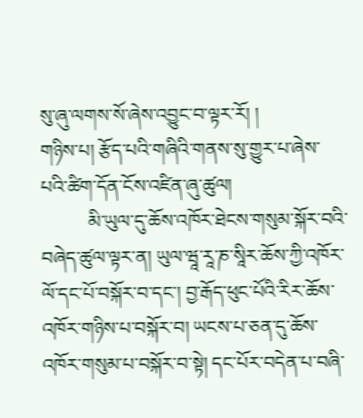སུ་ཞུ་ལགས་སོ་ཞེས་འབྱུང་བ་ལྟར་རོ། །
གཉིས་པ། རྩོད་པའི་གཞིའི་གནས་སུ་གྱུར་པ་ཞེས་པའི་ཚིག་དོན་ངོས་འཛིན་ཞུ་ཚུལ།
          མི་ཡུལ་དུ་ཆོས་འཁོར་ཐེངས་གསུམ་སྐོར་བའི་བཞེད་ཚུལ་ལྟར་ན། ཡུལ་ཝཱ་རཱ་ཎ་སཱིར་ཆོས་ཀྱི་འཁོར་ལོ་དང་པོ་བསྐོར་བ་དང་། བྱ་རྒོད་ཕུང་པོའི་རིར་ཆོས་འཁོར་གཉིས་པ་བསྐོར་བ། ཡངས་པ་ཅན་དུ་ཆོས་འཁོར་གསུམ་པ་བསྐོར་བ་སྟེ། དང་པོར་བདེན་པ་བཞི་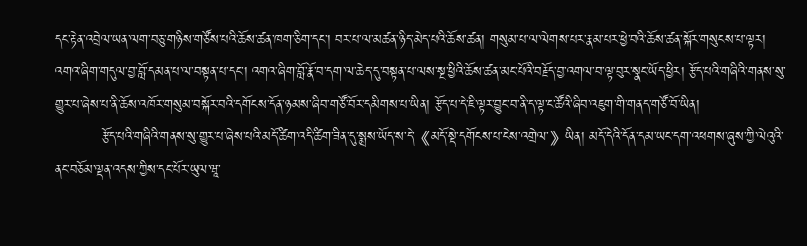དང་རྟེན་འབྲེལ་ཡན་ལག་བཅུ་གཉིས་གཙོས་པའི་ཆོས་ཚན་ཁག་ཅིག་དང་། བར་པ་ལ་མཚན་ཉིད་མེད་པའི་ཆོས་ཚན། གསུམ་པ་ལ་ལེགས་པར་རྣམ་པར་ཕྱེ་བའི་ཆོས་ཚན་སྐོར་གསུངས་པ་ལྟར། འགའ་ཞིག་གདུལ་བྱ་བློ་དམན་པ་ལ་བསྟན་པ་དང་། འགའ་ཞིག་བློ་རྣོ་བ་དག་ལ་ཆེད་དུ་བསྟན་པ་ལས་སྔ་ཕྱིའི་ཆོས་ཚན་མང་པོའི་བརྗོད་བྱ་འགལ་བ་ལྟ་བུར་སྣང་ཡོད་ཕྱིར། རྩོད་པའི་གཞིའི་གནས་སུ་གྱུར་པ་ཞེས་པ་ནི་ཆོས་འཁོར་གསུམ་བསྐོར་བའི་དགོངས་དོན་ཉམས་ཞིབ་གཙོ་བོར་དམིགས་པ་ཡིན། རྩོད་པ་དེ་ཇི་ལྟར་བྱུང་བ་ནི་ད་ལྟ་ང་ཚོའི་ཞིབ་འཇུག་གི་གནད་གཙོ་བོ་ཡིན།
          རྩོད་པའི་གཞིའི་གནས་སུ་གྱུར་པ་ཞེས་པའི་མདོ་ཚིག་འདི་ཚིག་ཟིན་དུ་སྨྲས་ཡོད་ས་དེ་《མདོ་སྡེ་དགོངས་པ་ངེས་འགྲེལ་》ཡིན། མདོ་དེའི་དོན་དམ་ཡང་དག་འཕགས་ཞུས་ཀྱི་ལེའུའི་ནང་བཅོམ་ལྡན་འདས་ཀྱིས་དང་པོར་ཡུལ་ཝཱ་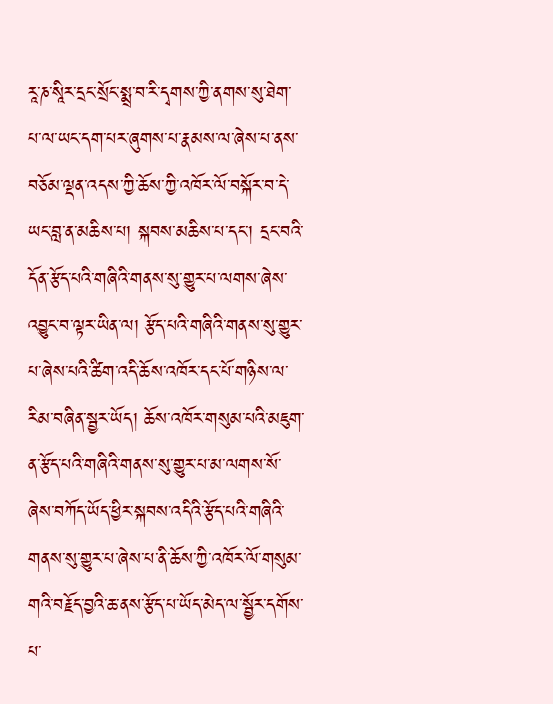རཱ་ཎ་སཱིར་དྲང་སྲོང་སྨྲ་བ་རི་དྭགས་ཀྱི་ནགས་སུ་ཐེག་པ་ལ་ཡང་དག་པར་ཞུགས་པ་རྣམས་ལ་ཞེས་པ་ནས་བཅོམ་ལྡན་འདས་ཀྱི་ཆོས་ཀྱི་འཁོར་ལོ་བསྐོར་བ་དེ་ཡང་བླ་ན་མཆིས་པ། སྐབས་མཆིས་པ་དང་། དྲང་བའི་དོན་རྩོད་པའི་གཞིའི་གནས་སུ་གྱུར་པ་ལགས་ཞེས་འབྱུང་བ་ལྟར་ཡིན་ལ། རྩོད་པའི་གཞིའི་གནས་སུ་གྱུར་པ་ཞེས་པའི་ཚིག་འདི་ཆོས་འཁོར་དང་པོ་གཉིས་ལ་རིམ་བཞིན་སྦྱར་ཡོད། ཆོས་འཁོར་གསུམ་པའི་མཇུག་ན་རྩོད་པའི་གཞིའི་གནས་སུ་གྱུར་པ་མ་ལགས་སོ་ཞེས་བཀོད་ཡོད་ཕྱིར་སྐབས་འདིའི་རྩོད་པའི་གཞིའི་གནས་སུ་གྱུར་པ་ཞེས་པ་ནི་ཆོས་ཀྱི་འཁོར་ལོ་གསུམ་གའི་བརྗོད་བྱའི་ཆ་ནས་རྩོད་པ་ཡོད་མེད་ལ་སྦྱོར་དགོས་པ་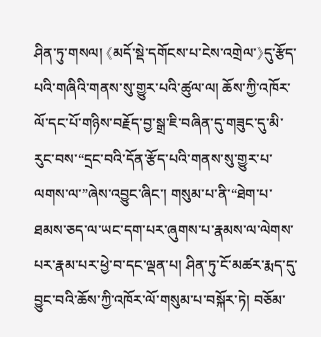ཤིན་ཏུ་གསལ། 《མདོ་སྡེ་དགོངས་པ་ངེས་འགྲེལ་》དུ་རྩོད་པའི་གཞིའི་གནས་སུ་གྱུར་པའི་ཚུལ་ལ། ཆོས་ཀྱི་འཁོར་ལོ་དང་པོ་གཉིས་བརྗོད་བྱ་སྒྲ་ཇི་བཞིན་དུ་གཟུང་དུ་མི་རུང་བས་“དྲང་བའི་དོན་རྩོད་པའི་གནས་སུ་གྱུར་པ་ལགས་ལ་”ཞེས་འབྱུང་ཞིང་། གསུམ་པ་ནི་“ཐེག་པ་ཐམས་ཅད་ལ་ཡང་དག་པར་ཞུགས་པ་རྣམས་ལ་ལེགས་པར་རྣམ་པར་ཕྱེ་བ་དང་ལྡན་པ། ཤིན་ཏུ་ངོ་མཚར་རྨད་དུ་བྱུང་བའི་ཆོས་ཀྱི་འཁོར་ལོ་གསུམ་པ་བསྐོར་ཏེ། བཅོམ་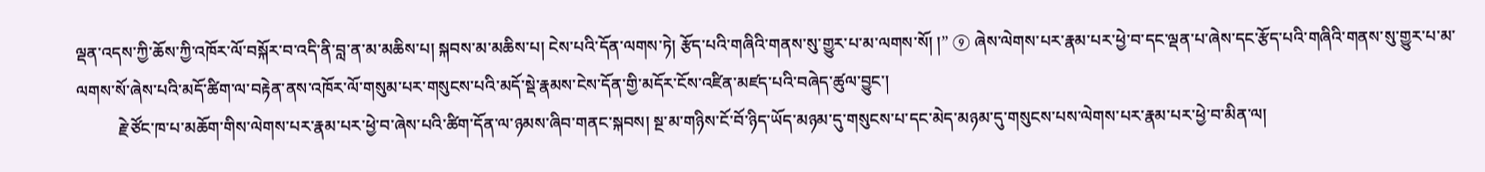ལྡན་འདས་ཀྱི་ཆོས་ཀྱི་འཁོར་ལོ་བསྐོར་བ་འདི་ནི་བླ་ན་མ་མཆིས་པ། སྐབས་མ་མཆིས་པ། ངེས་པའི་དོན་ལགས་ཏེ། རྩོད་པའི་གཞིའི་གནས་སུ་གྱུར་པ་མ་ལགས་སོ། །” ⑨ ཞེས་ལེགས་པར་རྣམ་པར་ཕྱེ་བ་དང་ལྡན་པ་ཞེས་དང་རྩོད་པའི་གཞིའི་གནས་སུ་གྱུར་པ་མ་ལགས་སོ་ཞེས་པའི་མདོ་ཚིག་ལ་བརྟེན་ནས་འཁོར་ལོ་གསུམ་པར་གསུངས་པའི་མདོ་སྡེ་རྣམས་ངེས་དོན་གྱི་མདོར་ངོས་འཛིན་མཛད་པའི་བཞེད་ཚུལ་བྱུང་།
          རྗེ་ཙོང་ཁ་པ་མཆོག་གིས་ལེགས་པར་རྣམ་པར་ཕྱེ་བ་ཞེས་པའི་ཚིག་དོན་ལ་ཉམས་ཞིབ་གནང་སྐབས། སྔ་མ་གཉིས་ངོ་བོ་ཉིད་ཡོད་མཉམ་དུ་གསུངས་པ་དང་མེད་མཉམ་དུ་གསུངས་པས་ལེགས་པར་རྣམ་པར་ཕྱེ་བ་མིན་ལ།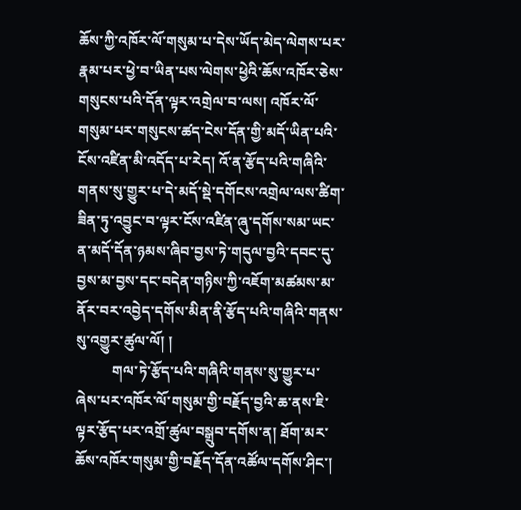ཆོས་ཀྱི་འཁོར་ལོ་གསུམ་པ་དེས་ཡོད་མེད་ལེགས་པར་རྣམ་པར་ཕྱེ་བ་ཡིན་པས་ལེགས་ཕྱེའི་ཆོས་འཁོར་ཅེས་གསུངས་པའི་དོན་ལྟར་འགྲེལ་བ་ལས། འཁོར་ལོ་གསུམ་པར་གསུངས་ཚད་ངེས་དོན་གྱི་མདོ་ཡིན་པའི་ངོས་འཛིན་མི་འདོད་པ་རེད། འོ་ན་རྩོད་པའི་གཞིའི་གནས་སུ་གྱུར་པ་དེ་མདོ་སྡེ་དགོངས་འགྲེལ་ལས་ཚིག་ཟིན་ཏུ་འབྱུང་བ་ལྟར་ངོས་འཛིན་ཞུ་དགོས་སམ་ཡང་ན་མདོ་དོན་ཉམས་ཞིབ་བྱས་ཏེ་གདུལ་བྱའི་དབང་དུ་བྱས་མ་བྱས་དང་བདེན་གཉིས་ཀྱི་འཇོག་མཚམས་མ་ནོར་བར་འབྱེད་དགོས་མིན་ནི་རྩོད་པའི་གཞིའི་གནས་སུ་འགྱུར་ཚུལ་ལོ། །
          གལ་ཏེ་རྩོད་པའི་གཞིའི་གནས་སུ་གྱུར་པ་ཞེས་པར་འཁོར་ལོ་གསུམ་གྱི་བརྗོད་བྱའི་ཆ་ནས་ཇི་ལྟར་རྩོད་པར་འགྲོ་ཚུལ་བསྒྲུབ་དགོས་ན། ཐོག་མར་ཆོས་འཁོར་གསུམ་གྱི་བརྗོད་དོན་འཚོལ་དགོས་ཤིང་།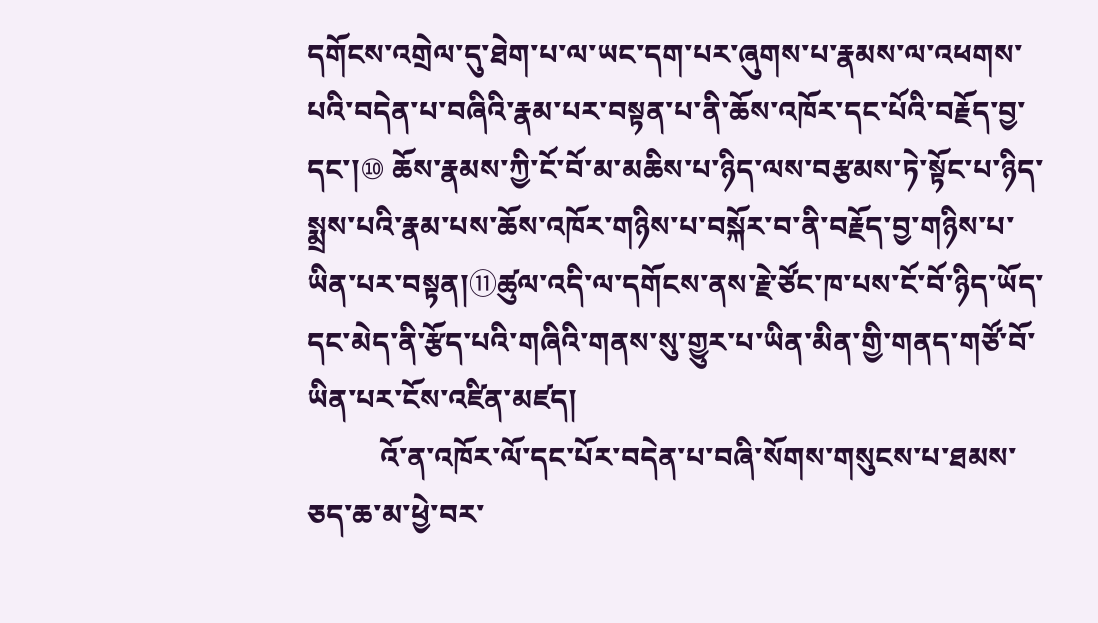དགོངས་འགྲེལ་དུ་ཐེག་པ་ལ་ཡང་དག་པར་ཞུགས་པ་རྣམས་ལ་འཕགས་པའི་བདེན་པ་བཞིའི་རྣམ་པར་བསྟན་པ་ནི་ཆོས་འཁོར་དང་པོའི་བརྗོད་བྱ་དང་།⑩ ཆོས་རྣམས་ཀྱི་ངོ་བོ་མ་མཆིས་པ་ཉིད་ལས་བརྩམས་ཏེ་སྟོང་པ་ཉིད་སྨྲས་པའི་རྣམ་པས་ཆོས་འཁོར་གཉིས་པ་བསྐོར་བ་ནི་བརྗོད་བྱ་གཉིས་པ་ཡིན་པར་བསྟན།⑪ཚུལ་འདི་ལ་དགོངས་ནས་རྗེ་ཙོང་ཁ་པས་ངོ་བོ་ཉིད་ཡོད་དང་མེད་ནི་རྩོད་པའི་གཞིའི་གནས་སུ་གྱུར་པ་ཡིན་མིན་གྱི་གནད་གཙོ་བོ་ཡིན་པར་ངོས་འཛིན་མཛད།
          འོ་ན་འཁོར་ལོ་དང་པོར་བདེན་པ་བཞི་སོགས་གསུངས་པ་ཐམས་ཅད་ཆ་མ་ཕྱེ་བར་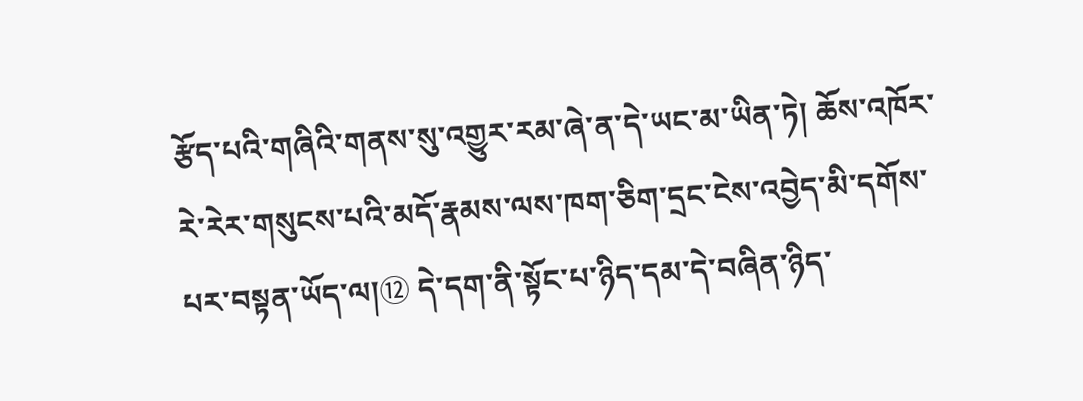རྩོད་པའི་གཞིའི་གནས་སུ་འགྱུར་རམ་ཞེ་ན་དེ་ཡང་མ་ཡིན་ཏེ། ཆོས་འཁོར་རེ་རེར་གསུངས་པའི་མདོ་རྣམས་ལས་ཁག་ཅིག་དྲང་ངེས་འབྱེད་མི་དགོས་པར་བསྟན་ཡོད་ལ།⑫ དེ་དག་ནི་སྟོང་པ་ཉིད་དམ་དེ་བཞིན་ཉིད་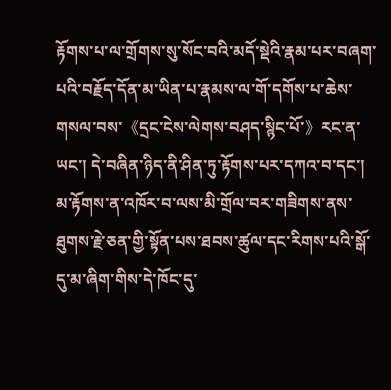རྟོགས་པ་ལ་གྲོགས་སུ་སོང་བའི་མདོ་སྡེའི་རྣམ་པར་བཞག་པའི་བརྗོད་དོན་མ་ཡིན་པ་རྣམས་ལ་གོ་དགོས་པ་ཆེས་གསལ་བས་《དྲང་ངེས་ལེགས་བཤད་སྙིང་པོ་》རང་ན་ཡང་། དེ་བཞིན་ཉིད་ནི་ཤིན་ཏུ་རྟོགས་པར་དཀའ་བ་དང་། མ་རྟོགས་ན་འཁོར་བ་ལས་མི་གྲོལ་བར་གཟིགས་ནས་ཐུགས་རྗེ་ཅན་གྱི་སྟོན་པས་ཐབས་ཚུལ་དང་རིགས་པའི་སྒོ་དུ་མ་ཞིག་གིས་དེ་ཁོང་དུ་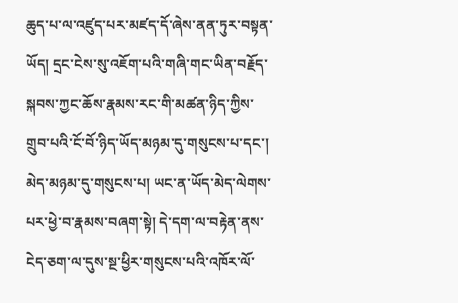ཆུད་པ་ལ་འཛུད་པར་མཛད་དོ་ཞེས་ནན་ཏུར་བསྟན་ཡོད། དྲང་ངེས་སུ་འཇོག་པའི་གཞི་གང་ཡིན་བརྗོད་སྐབས་ཀྱང་ཆོས་རྣམས་རང་གི་མཚན་ཉིད་ཀྱིས་གྲུབ་པའི་ངོ་བོ་ཉིད་ཡོད་མཉམ་དུ་གསུངས་པ་དང་། མེད་མཉམ་དུ་གསུངས་པ། ཡང་ན་ཡོད་མེད་ལེགས་པར་ཕྱེ་བ་རྣམས་བཞག་སྟེ། དེ་དག་ལ་བརྟེན་ནས་ངེད་ཅག་ལ་དུས་སྔ་ཕྱིར་གསུངས་པའི་འཁོར་ལོ་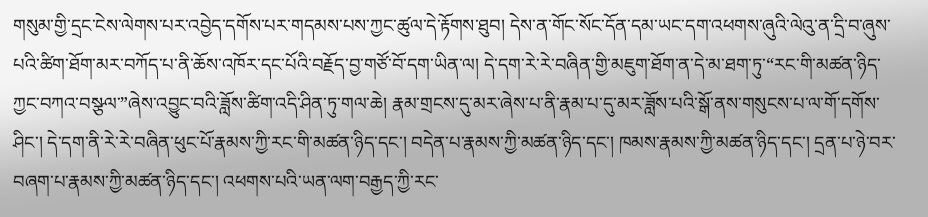གསུམ་གྱི་དྲང་ངེས་ལེགས་པར་འབྱེད་དགོས་པར་གདམས་པས་ཀྱང་ཚུལ་དེ་རྟོགས་ཐུབ། དེས་ན་གོང་སོང་དོན་དམ་ཡང་དག་འཕགས་ཞུའི་ལེའུ་ན་དྲི་བ་ཞུས་པའི་ཚིག་ཐོག་མར་བཀོད་པ་ནི་ཆོས་འཁོར་དང་པོའི་བརྗོད་བྱ་གཙོ་བོ་དག་ཡིན་ལ། དེ་དག་རེ་རེ་བཞིན་གྱི་མཇུག་ཐོག་ན་དེ་མ་ཐག་ཏུ་“རང་གི་མཚན་ཉིད་ཀྱང་བཀའ་བསྩལ་”ཞེས་འབྱུང་བའི་ཟློས་ཚིག་འདི་ཤིན་ཏུ་གལ་ཆེ། རྣམ་གྲངས་དུ་མར་ཞེས་པ་ནི་རྣམ་པ་དུ་མར་ཟློས་པའི་སྒོ་ནས་གསུངས་པ་ལ་གོ་དགོས་ཤིང་། དེ་དག་ནི་རེ་རེ་བཞིན་ཕུང་པོ་རྣམས་ཀྱི་རང་གི་མཚན་ཉིད་དང་། བདེན་པ་རྣམས་ཀྱི་མཚན་ཉིད་དང་། ཁམས་རྣམས་ཀྱི་མཚན་ཉིད་དང་། དྲན་པ་ཉེ་བར་བཞག་པ་རྣམས་ཀྱི་མཚན་ཉིད་དང་། འཕགས་པའི་ཡན་ལག་བརྒྱད་ཀྱི་རང་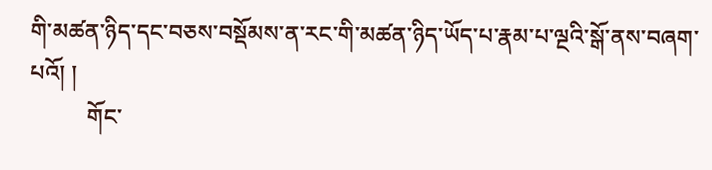གི་མཚན་ཉིད་དང་བཅས་བསྡོམས་ན་རང་གི་མཚན་ཉིད་ཡོད་པ་རྣམ་པ་ལྔའི་སྒོ་ནས་བཞག་པའོ། །
          གོང་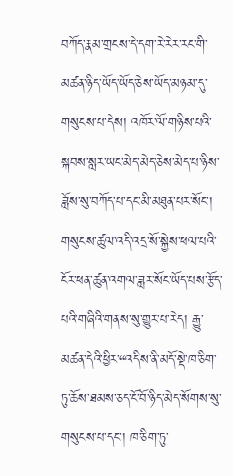བཀོད་རྣམ་གྲངས་དེ་དག་རེ་རེར་རང་གི་མཚན་ཉིད་ཡོད་ཡོད་ཅེས་ཡོད་མཉམ་དུ་གསུངས་པ་དེས། འཁོར་ལོ་གཉིས་པའི་སྐབས་སླར་ཡང་མེད་མེད་ཅེས་མེད་པ་ཉིས་ཟློས་སུ་བཀོད་པ་དང་མི་མཐུན་པར་སོང་། གསུངས་ཚུལ་འདི་འདྲ་སོ་སྐྱེས་ཕལ་པའི་ངོར་ཕན་ཚུན་འགལ་ཟླར་སོང་ཡོད་པས་རྩོད་པའི་གཞིའི་གནས་སུ་གྱུར་པ་རེད། རྒྱུ་མཚན་དེའི་ཕྱིར་“འདིས་ནི་མདོ་སྡེ་ཁ་ཅིག་ཏུ་ཆོས་ཐམས་ཅད་ངོ་བོ་ཉིད་མེད་སོགས་སུ་གསུངས་པ་དང་། ཁ་ཅིག་ཏུ་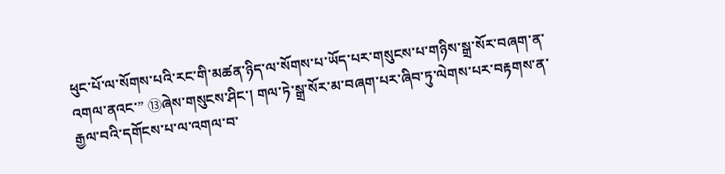ཕུང་པོ་ལ་སོགས་པའི་རང་གི་མཚན་ཉིད་ལ་སོགས་པ་ཡོད་པར་གསུངས་པ་གཉིས་སྒྲ་སོར་བཞག་ན་འགལ་ནའང་” ⑬ཞེས་གསུངས་ཤིང་། གལ་ཏེ་སྒྲ་སོར་མ་བཞག་པར་ཞིབ་ཏུ་ལེགས་པར་བརྟགས་ན་རྒྱལ་བའི་དགོངས་པ་ལ་འགལ་བ་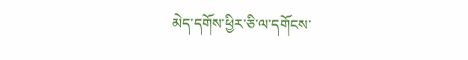མེད་དགོས་ཕྱིར་ཅི་ལ་དགོངས་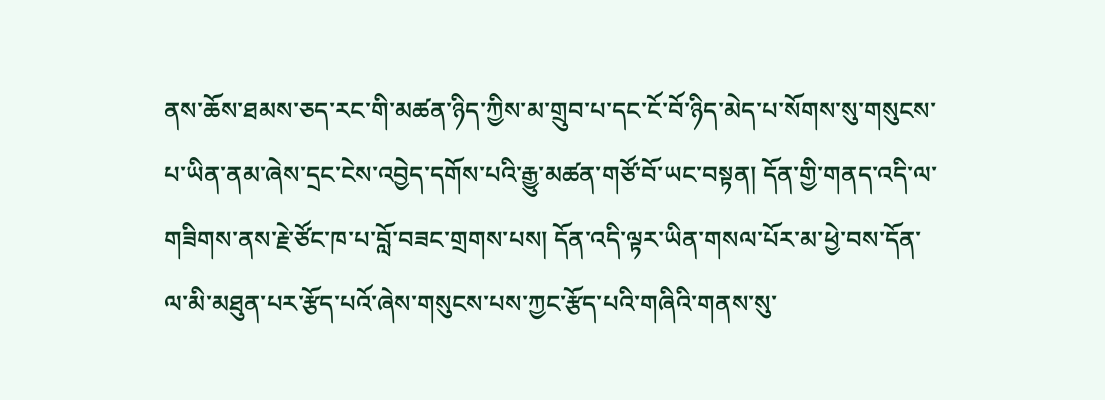ནས་ཆོས་ཐམས་ཅད་རང་གི་མཚན་ཉིད་ཀྱིས་མ་གྲུབ་པ་དང་ངོ་བོ་ཉིད་མེད་པ་སོགས་སུ་གསུངས་པ་ཡིན་ནམ་ཞེས་དྲང་ངེས་འབྱེད་དགོས་པའི་རྒྱུ་མཚན་གཙོ་བོ་ཡང་བསྟན། དོན་གྱི་གནད་འདི་ལ་གཟིགས་ནས་རྗེ་ཙོང་ཁ་པ་བློ་བཟང་གྲགས་པས། དོན་འདི་ལྟར་ཡིན་གསལ་པོར་མ་ཕྱེ་བས་དོན་ལ་མི་མཐུན་པར་རྩོད་པའོ་ཞེས་གསུངས་པས་ཀྱང་རྩོད་པའི་གཞིའི་གནས་སུ་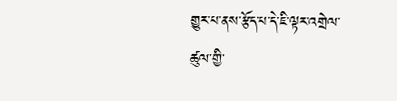གྱུར་པ་ནས་རྩོད་པ་དེ་ཇི་ལྟར་འགྲེལ་ཚུལ་གྱི་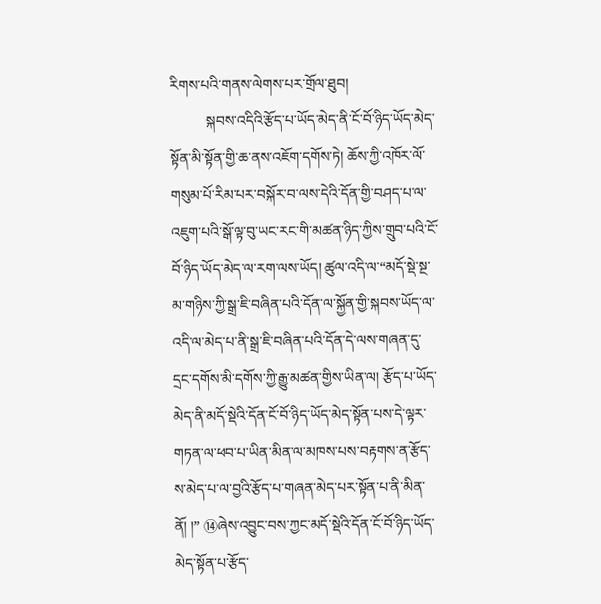རིགས་པའི་གནས་ལེགས་པར་གྲོལ་ཐུབ།
          སྐབས་འདིའི་རྩོད་པ་ཡོད་མེད་ནི་ངོ་བོ་ཉིད་ཡོད་མེད་སྟོན་མི་སྟོན་གྱི་ཆ་ནས་འཇོག་དགོས་ཏེ། ཆོས་ཀྱི་འཁོར་ལོ་གསུམ་པོ་རིམ་པར་བསྐོར་བ་ལས་དེའི་དོན་གྱི་བཤད་པ་ལ་འཇུག་པའི་སྒོ་ལྟ་བུ་ཡང་རང་གི་མཚན་ཉིད་ཀྱིས་གྲུབ་པའི་ངོ་བོ་ཉིད་ཡོད་མེད་ལ་རག་ལས་ཡོད། ཚུལ་འདི་ལ་“མདོ་སྡེ་སྔ་མ་གཉིས་ཀྱི་སྒྲ་ཇི་བཞིན་པའི་དོན་ལ་སྐྱོན་གྱི་སྐབས་ཡོད་ལ་འདི་ལ་མེད་པ་ནི་སྒྲ་ཇི་བཞིན་པའི་དོན་དེ་ལས་གཞན་དུ་དྲང་དགོས་མི་དགོས་ཀྱི་རྒྱུ་མཚན་གྱིས་ཡིན་ལ། རྩོད་པ་ཡོད་མེད་ནི་མདོ་སྡེའི་དོན་ངོ་བོ་ཉིད་ཡོད་མེད་སྟོན་པས་དེ་ལྟར་གཏན་ལ་ཕབ་པ་ཡིན་མིན་ལ་མཁས་པས་བརྟགས་ན་རྩོད་ས་མེད་པ་ལ་བྱའི་རྩོད་པ་གཞན་མེད་པར་སྟོན་པ་ནི་མིན་ནོ། །” ⑭ཞེས་འབྱུང་བས་ཀྱང་མདོ་སྡེའི་དོན་ངོ་བོ་ཉིད་ཡོད་མེད་སྟོན་པ་རྩོད་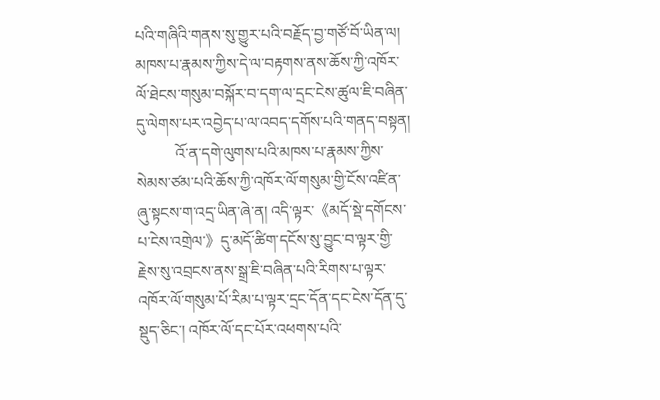པའི་གཞིའི་གནས་སུ་གྱུར་པའི་བརྗོད་བྱ་གཙོ་བོ་ཡིན་ལ། མཁས་པ་རྣམས་ཀྱིས་དེ་ལ་བརྟགས་ནས་ཆོས་ཀྱི་འཁོར་ལོ་ཐེངས་གསུམ་བསྐོར་བ་དག་ལ་དྲང་ངེས་ཚུལ་ཇི་བཞིན་དུ་ལེགས་པར་འབྱེད་པ་ལ་འབད་དགོས་པའི་གནད་བསྟན།
          འོ་ན་དགེ་ལུགས་པའི་མཁས་པ་རྣམས་ཀྱིས་སེམས་ཙམ་པའི་ཆོས་ཀྱི་འཁོར་ལོ་གསུམ་གྱི་ངོས་འཛིན་ཞུ་སྟངས་ག་འདྲ་ཡིན་ཞེ་ན། འདི་ལྟར་《མདོ་སྡེ་དགོངས་པ་ངེས་འགྲེལ་》དུ་མདོ་ཚིག་དངོས་སུ་བྱུང་བ་ལྟར་གྱི་རྗེས་སུ་འབྲངས་ནས་སྒྲ་ཇི་བཞིན་པའི་རིགས་པ་ལྟར་འཁོར་ལོ་གསུམ་པོ་རིམ་པ་ལྟར་དྲང་དོན་དང་ངེས་དོན་དུ་སྡུད་ཅིང་། འཁོར་ལོ་དང་པོར་འཕགས་པའི་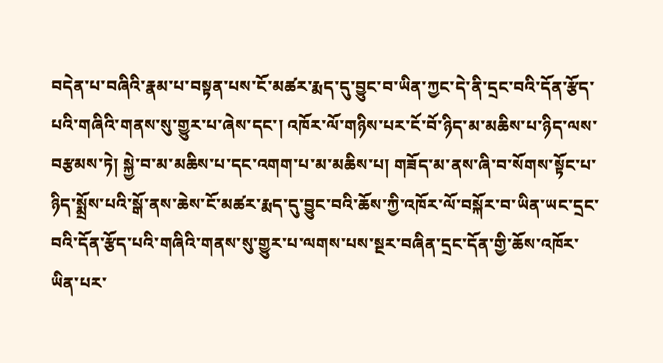བདེན་པ་བཞིའི་རྣམ་པ་བསྟན་པས་ངོ་མཚར་རྨད་དུ་བྱུང་བ་ཡིན་ཀྱང་དེ་ནི་དྲང་བའི་དོན་རྩོད་པའི་གཞིའི་གནས་སུ་གྱུར་པ་ཞེས་དང་། འཁོར་ལོ་གཉིས་པར་ངོ་བོ་ཉིད་མ་མཆིས་པ་ཉིད་ལས་བརྩམས་ཏེ། སྐྱེ་བ་མ་མཆིས་པ་དང་འགག་པ་མ་མཆིས་པ། གཟོད་མ་ནས་ཞི་བ་སོགས་སྟོང་པ་ཉིད་སྨྲོས་པའི་སྒོ་ནས་ཆེས་ངོ་མཚར་རྨད་དུ་བྱུང་བའི་ཆོས་ཀྱི་འཁོར་ལོ་བསྐོར་བ་ཡིན་ཡང་དྲང་བའི་དོན་རྩོད་པའི་གཞིའི་གནས་སུ་གྱུར་པ་ལགས་པས་སྔར་བཞིན་དྲང་དོན་གྱི་ཆོས་འཁོར་ཡིན་པར་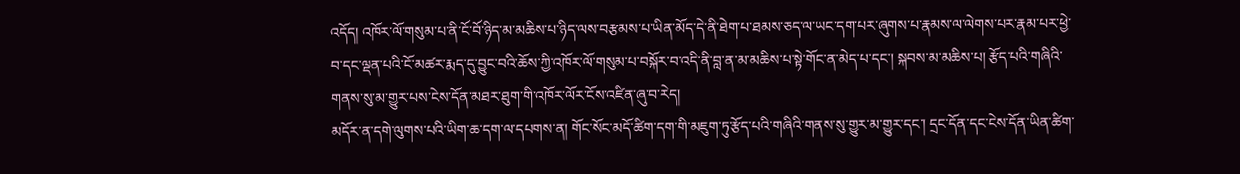འདོད། འཁོར་ལོ་གསུམ་པ་ནི་ངོ་བོ་ཉིད་མ་མཆིས་པ་ཉིད་ལས་བརྩམས་པ་ཡིན་མོད་དེ་ནི་ཐེག་པ་ཐམས་ཅད་ལ་ཡང་དག་པར་ཞུགས་པ་རྣམས་ལ་ལེགས་པར་རྣམ་པར་ཕྱེ་བ་དང་ལྡན་པའི་ངོ་མཚར་རྨད་དུ་བྱུང་བའི་ཆོས་ཀྱི་འཁོར་ལོ་གསུམ་པ་བསྐོར་བ་འདི་ནི་བླ་ན་མ་མཆིས་པ་སྟེ་གོང་ན་མེད་པ་དང་། སྐབས་མ་མཆིས་པ། རྩོད་པའི་གཞིའི་གནས་སུ་མ་གྱུར་པས་ངེས་དོན་མཐར་ཐུག་གི་འཁོར་ལོར་ངོས་འཛིན་ཞུ་བ་རེད།
མདོར་ན་དགེ་ལུགས་པའི་ཡིག་ཆ་དག་ལ་དཔགས་ན། གོང་སོང་མདོ་ཚིག་དག་གི་མཇུག་ཏུ་རྩོད་པའི་གཞིའི་གནས་སུ་གྱུར་མ་གྱུར་དང་། དྲང་དོན་དང་ངེས་དོན་ཡིན་ཚིག་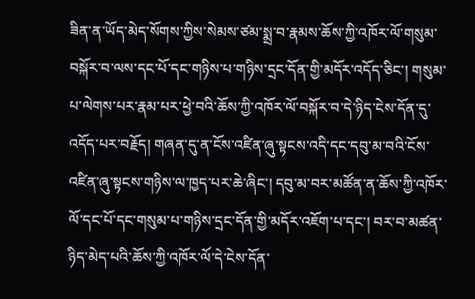ཟིན་ན་ཡོད་མེད་སོགས་ཀྱིས་སེམས་ཙམ་སྨྲ་བ་རྣམས་ཆོས་ཀྱི་འཁོར་ལོ་གསུམ་བསྐོར་བ་ལས་དང་པོ་དང་གཉིས་པ་གཉིས་དྲང་དོན་གྱི་མདོར་འདོད་ཅིང་། གསུམ་པ་ལེགས་པར་རྣམ་པར་ཕྱེ་བའི་ཆོས་ཀྱི་འཁོར་ལོ་བསྐོར་བ་དེ་ཉིད་ངེས་དོན་དུ་འདོད་པར་བརྗོད། གཞན་དུ་ན་ངོས་འཛིན་ཞུ་སྟངས་འདི་དང་དབུ་མ་བའི་ངོས་འཛིན་ཞུ་སྟངས་གཉིས་ལ་ཁྱད་པར་ཆེ་ཞིང་། དབུ་མ་བར་མཚོན་ན་ཆོས་ཀྱི་འཁོར་ལོ་དང་པོ་དང་གསུམ་པ་གཉིས་དྲང་དོན་གྱི་མདོར་འཇོག་པ་དང་། བར་བ་མཚན་ཉིད་མེད་པའི་ཆོས་ཀྱི་འཁོར་ལོ་དེ་ངེས་དོན་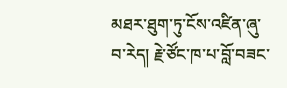མཐར་ཐུག་ཏུ་ངོས་འཛིན་ཞུ་བ་རེད། རྗེ་ཙོང་ཁ་པ་བློ་བཟང་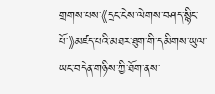གྲགས་པས་《དྲང་ངེས་ལེགས་བཤད་སྙིང་པོ་》མཛད་པའི་མཐར་ཐུག་གི་དམིགས་ཡུལ་ཡང་བདེན་གཉིས་ཀྱི་ཐོག་ནས་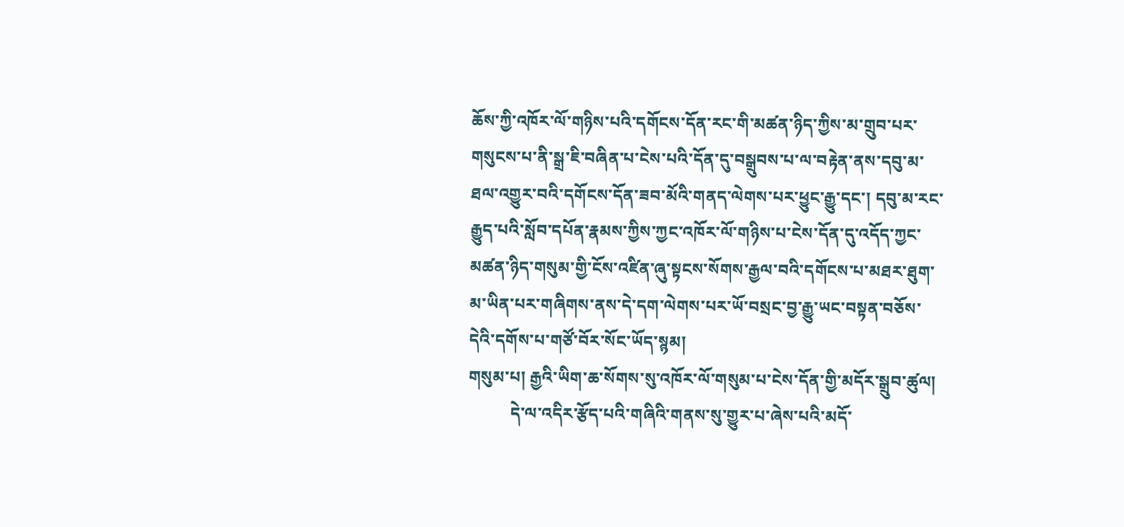ཆོས་ཀྱི་འཁོར་ལོ་གཉིས་པའི་དགོངས་དོན་རང་གི་མཚན་ཉིད་ཀྱིས་མ་གྲུབ་པར་གསུངས་པ་ནི་སྒྲ་ཇི་བཞིན་པ་ངེས་པའི་དོན་དུ་བསྒྲུབས་པ་ལ་བརྟེན་ནས་དབུ་མ་ཐལ་འགྱུར་བའི་དགོངས་དོན་ཟབ་མོའི་གནད་ལེགས་པར་ཕྱུང་རྒྱུ་དང་། དབུ་མ་རང་རྒྱུད་པའི་སློབ་དཔོན་རྣམས་ཀྱིས་ཀྱང་འཁོར་ལོ་གཉིས་པ་ངེས་དོན་དུ་འདོད་ཀྱང་མཚན་ཉིད་གསུམ་གྱི་ངོས་འཛིན་ཞུ་སྟངས་སོགས་རྒྱལ་བའི་དགོངས་པ་མཐར་ཐུག་མ་ཡིན་པར་གཞིགས་ནས་དེ་དག་ལེགས་པར་ཡོ་བསྲང་བྱ་རྒྱུ་ཡང་བསྟན་བཅོས་དེའི་དགོས་པ་གཙོ་བོར་སོང་ཡོད་སྙམ།
གསུམ་པ། རྒྱའི་ཡིག་ཆ་སོགས་སུ་འཁོར་ལོ་གསུམ་པ་ངེས་དོན་གྱི་མདོར་སྒྲུབ་ཚུལ།
          དེ་ལ་འདིར་རྩོད་པའི་གཞིའི་གནས་སུ་གྱུར་པ་ཞེས་པའི་མདོ་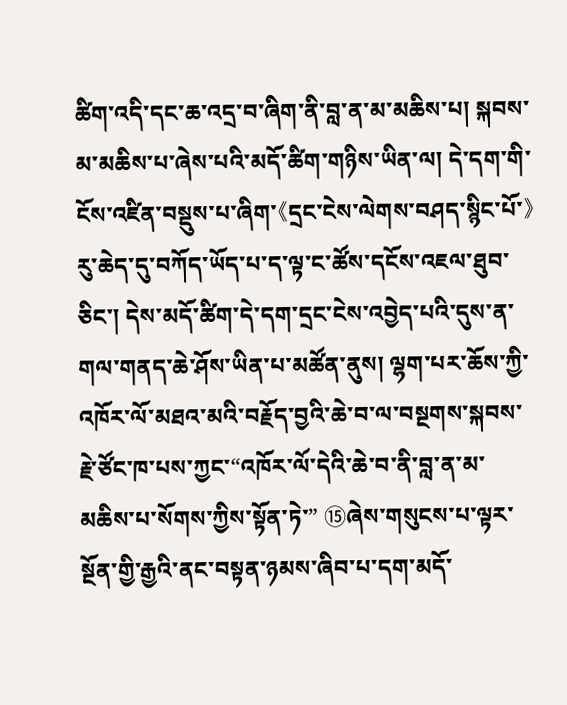ཚིག་འདི་དང་ཆ་འདྲ་བ་ཞིག་ནི་བླ་ན་མ་མཆིས་པ། སྐབས་མ་མཆིས་པ་ཞེས་པའི་མདོ་ཚིག་གཉིས་ཡིན་ལ། དེ་དག་གི་ངོས་འཛིན་བསྡུས་པ་ཞིག་《དྲང་ངེས་ལེགས་བཤད་སྙིང་པོ་》རུ་ཆེད་དུ་བཀོད་ཡོད་པ་ད་ལྟ་ང་ཚོས་དངོས་འཇལ་ཐུབ་ཅིང་། དེས་མདོ་ཚིག་དེ་དག་དྲང་ངེས་འབྱེད་པའི་དུས་ན་གལ་གནད་ཆེ་ཤོས་ཡིན་པ་མཚོན་ནུས། ལྷག་པར་ཆོས་ཀྱི་འཁོར་ལོ་མཐའ་མའི་བརྗོད་བྱའི་ཆེ་བ་ལ་བསྔགས་སྐབས་རྗེ་ཙོང་ཁ་པས་ཀྱང་“འཁོར་ལོ་དེའི་ཆེ་བ་ནི་བླ་ན་མ་མཆིས་པ་སོགས་ཀྱིས་སྟོན་ཏེ་” ⑮ཞེས་གསུངས་པ་ལྟར་སྔོན་གྱི་རྒྱའི་ནང་བསྟན་ཉམས་ཞིབ་པ་དག་མདོ་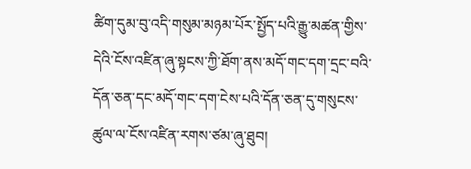ཚིག་དུམ་བུ་འདི་གསུམ་མཉམ་པོར་སྤྱོད་པའི་རྒྱུ་མཚན་གྱིས་དེའི་ངོས་འཛིན་ཞུ་སྟངས་ཀྱི་ཐོག་ནས་མདོ་གང་དག་དྲང་བའི་དོན་ཅན་དང་མདོ་གང་དག་ངེས་པའི་དོན་ཅན་དུ་གསུངས་ཚུལ་ལ་ངོས་འཛིན་རགས་ཙམ་ཞུ་ཐུབ།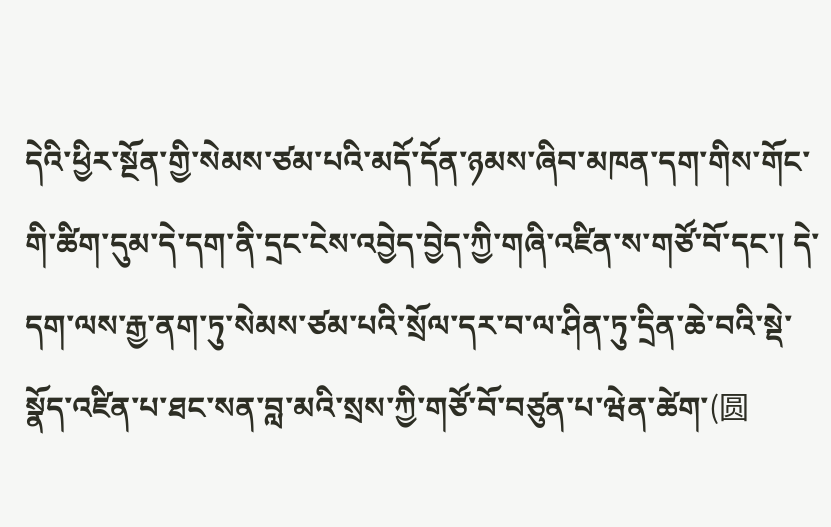དེའི་ཕྱིར་སྔོན་གྱི་སེམས་ཙམ་པའི་མདོ་དོན་ཉམས་ཞིབ་མཁན་དག་གིས་གོང་གི་ཚིག་དུམ་དེ་དག་ནི་དྲང་ངེས་འབྱེད་བྱེད་ཀྱི་གཞི་འཛིན་ས་གཙོ་བོ་དང་། དེ་དག་ལས་རྒྱ་ནག་ཏུ་སེམས་ཙམ་པའི་སྲོལ་དར་བ་ལ་ཤིན་ཏུ་དྲིན་ཆེ་བའི་སྡེ་སྣོད་འཛིན་པ་ཐང་སན་བླ་མའི་སྲས་ཀྱི་གཙོ་བོ་བཙུན་པ་ཝེན་ཚེག་(圆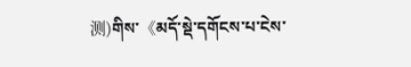测)གིས་《མདོ་སྡེ་དགོངས་པ་ངེས་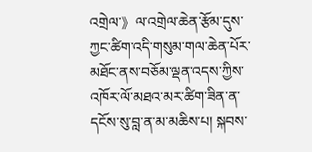འགྲེལ་》ལ་འགྲེལ་ཆེན་རྩོམ་དུས་ཀྱང་ཚིག་འདི་གསུམ་གལ་ཆེན་པོར་མཐོང་ནས་བཅོམ་ལྡན་འདས་ཀྱིས་འཁོར་ལོ་མཐའ་མར་ཚིག་ཟིན་ན་དངོས་སུ་བླ་ན་མ་མཆིས་པ། སྐབས་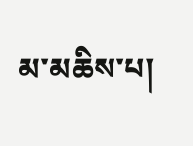མ་མཆིས་པ།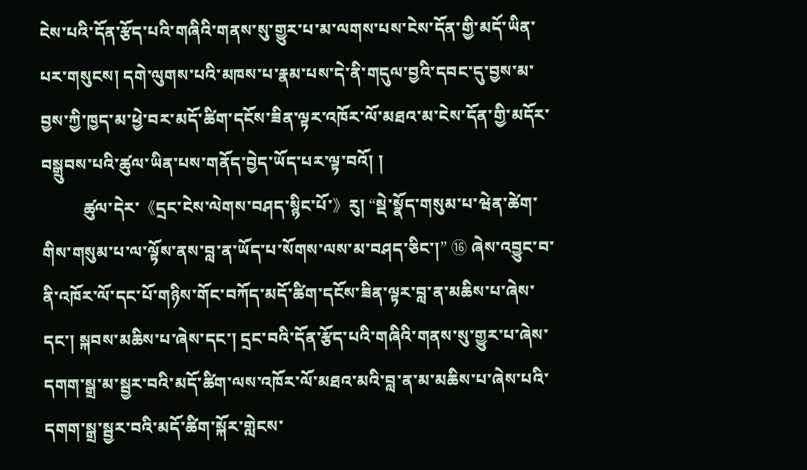ངེས་པའི་དོན་རྩོད་པའི་གཞིའི་གནས་སུ་གྱུར་པ་མ་ལགས་པས་ངེས་དོན་གྱི་མདོ་ཡིན་པར་གསུངས། དགེ་ལུགས་པའི་མཁས་པ་རྣམ་པས་དེ་ནི་གདུལ་བྱའི་དབང་དུ་བྱས་མ་བྱས་ཀྱི་ཁྱད་མ་ཕྱེ་བར་མདོ་ཚིག་དངོས་ཟིན་ལྟར་འཁོར་ལོ་མཐའ་མ་ངེས་དོན་གྱི་མདོར་བསྒྲུབས་པའི་ཚུལ་ཡིན་པས་གནོད་བྱེད་ཡོད་པར་ལྟ་བའོ། །
          ཚུལ་དེར་《དྲང་ངེས་ལེགས་བཤད་སྙིང་པོ་》རུ། “སྡེ་སྣོད་གསུམ་པ་ཝེན་ཚེག་གིས་གསུམ་པ་ལ་ལྟོས་ནས་བླ་ན་ཡོད་པ་སོགས་ལས་མ་བཤད་ཅིང་།” ⑯ ཞེས་འབྱུང་བ་ནི་འཁོར་ལོ་དང་པོ་གཉིས་གོང་བཀོད་མདོ་ཚིག་དངོས་ཟིན་ལྟར་བླ་ན་མཆིས་པ་ཞེས་དང་། སྐབས་མཆིས་པ་ཞེས་དང་། དྲང་བའི་དོན་རྩོད་པའི་གཞིའི་གནས་སུ་གྱུར་པ་ཞེས་དགག་སྒྲ་མ་སྦྱར་བའི་མདོ་ཚིག་ལས་འཁོར་ལོ་མཐའ་མའི་བླ་ན་མ་མཆིས་པ་ཞེས་པའི་དགག་སྒྲ་སྦྱར་བའི་མདོ་ཚིག་སྐོར་གླེངས་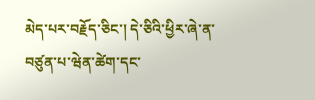མེད་པར་བརྗོད་ཅིང་། དེ་ཅིའི་ཕྱིར་ཞེ་ན་བཙུན་པ་ཝེན་ཚེག་དང་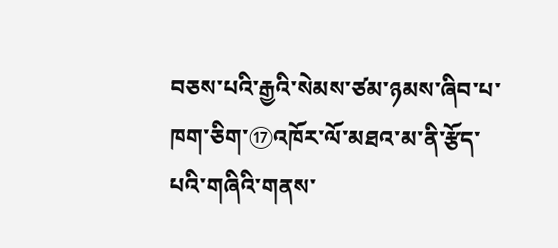བཅས་པའི་རྒྱའི་སེམས་ཙམ་ཉམས་ཞིབ་པ་ཁག་ཅིག་⑰འཁོར་ལོ་མཐའ་མ་ནི་རྩོད་པའི་གཞིའི་གནས་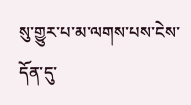སུ་གྱུར་པ་མ་ལགས་པས་ངེས་དོན་དུ་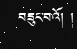བཟུང་བའོ། །